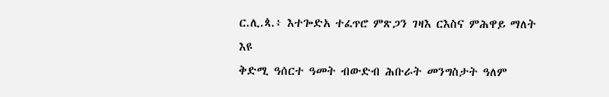ር.ሊ.ጳ.፥ እተጐድአ ተፈጥሮ ምጽጋን ገዛእ ርእስና ምሕዋይ ማለት እዩ
ቅድሚ ዓሰርተ ዓመት ብውድብ ሕቡራት መንግስታት ዓለም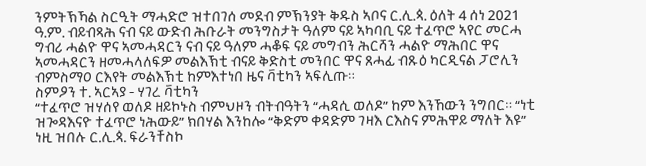ንምትኽኻል ስርዒት ማሓድሮ ዝተበገሰ መደብ ምኽንያት ቅዱስ ኣቦና ር.ሊ.ጳ. ዕለት 4 ሰነ 2021 ዓ.ም. ብይብጻሕ ናብ ናይ ውድብ ሕቡራት መንግስታት ዓለም ናይ ኣካባቢ ናይ ተፈጥሮ ኣየር መርሓ ግብሪ ሓልዮ ዋና ኣመሓዳርን ናብ ናይ ዓለም ሓቆፍ ናይ መግብን ሕርሻን ሓልዮ ማሕበር ዋና ኣመሓዳርን ዘመሓላለፍዎ መልእኽቲ ብናይ ቅድስቲ መንበር ዋና ጸሓፊ ብጹዕ ካርዲናል ፓሮሊን ብምስማዐ ርእየት መልእኽቲ ከምእተነበ ዜና ቫቲካን ኣፍሊጡ።
ስምዖን ተ. ኣርኣያ - ሃገረ ቫቲካን
“ተፈጥሮ ዝሃሰየ ወለዶ ዘይኮኑስ ብምህዞን ብትብዓትን “ሓዳሲ ወለዶ” ከም እንኸውን ንግበር። “ነቲ ዝጐዳእናዮ ተፈጥሮ ነሕውይ” ክበሃል እንከሎ “ቅድም ቀዳድም ገዛእ ርእስና ምሕዋይ ማለት እዩ” ነዚ ዝበሉ ር.ሊ.ጳ. ፍራንቸስኮ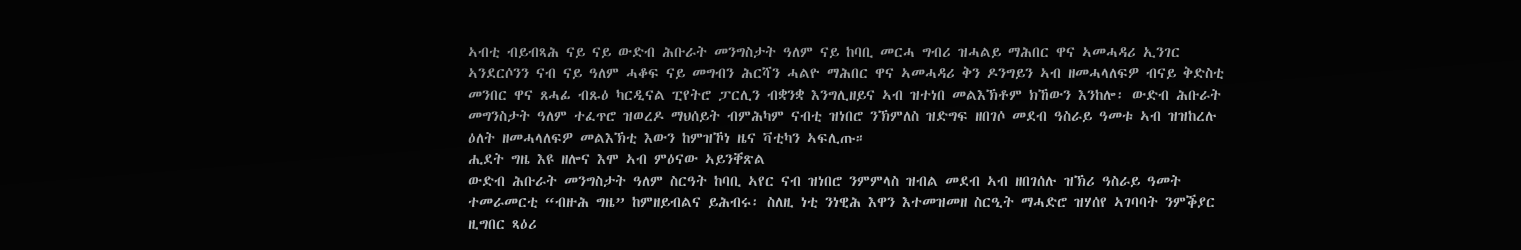ኣብቲ ብይብጻሕ ናይ ናይ ውድብ ሕቡራት መንግስታት ዓለም ናይ ከባቢ መርሓ ግብሪ ዝሓልይ ማሕበር ዋና ኣመሓዳሪ ኢንገር ኣንደርሶንን ናብ ናይ ዓለም ሓቆፍ ናይ መግብን ሕርሻን ሓልዮ ማሕበር ዋና ኣመሓዳሪ ቅን ዶንግይን ኣብ ዘመሓላለፍዎ ብናይ ቅድስቲ መንበር ዋና ጸሓፊ ብጹዕ ካርዲናል ፒየትሮ ፓርሊን ብቋንቋ እንግሊዘይና ኣብ ዝተነበ መልእኽቶም ክኸውን እንከሎ፡ ውድብ ሕቡራት መግንስታት ዓለም ተፈጥሮ ዝወረዶ ማህሰይት ብምሕካም ናብቲ ዝነበሮ ንኽምለስ ዝድግፍ ዘበገሶ መደብ ዓስራይ ዓመቱ ኣብ ዝዝከረሉ ዕለት ዘመሓላለፍዎ መልእኽቲ እውን ከምዝኾነ ዜና ቫቲካን ኣፍሊጡ።
ሒደት ግዜ እዩ ዘሎና እሞ ኣብ ምዕናው ኣይንቐጽል
ውድብ ሕቡራት መንግስታት ዓለም ስርዓት ከባቢ ኣየር ናብ ዝነበሮ ንምምላስ ዝብል መደብ ኣብ ዘበገሰሉ ዝኽሪ ዓስራይ ዓመት ተመራመርቲ “ብዙሕ ግዜ” ከምዘይብልና ይሕብሩ፡ ስለዚ ነቲ ንነዊሕ እዋን እተመዝመዘ ስርዒት ማሓድሮ ዝሃሰየ ኣገባባት ንምቕያር ዚግበር ጻዕሪ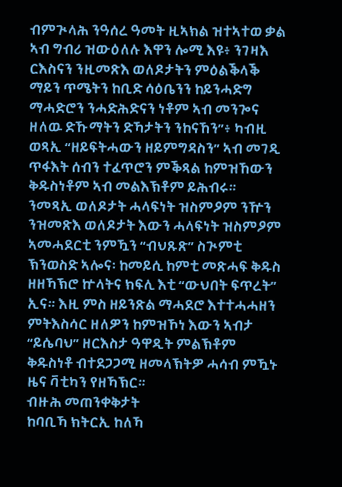ብምጒላሕ ንዓሰረ ዓመት ዚኣክል ዝተኣተወ ቃል ኣብ ግብሪ ዝውዕለሉ እዋን ሎሚ እዩ፥ ንገዛእ ርእስናን ንዚመጽእ ወለዶታትን ምዕልቕላቕ ማይን ጥሜትን ከቢድ ሳዕቤንን ከይንሓድግ ማሓድሮን ንሓድሕድናን ነቶም ኣብ መንጐና ዘለዉ ድኹማትን ድኻታትን ንከናኸን”፥ ካብዚ ወጻኢ “ዘይፍትሓውን ዘይምግዳስን” ኣብ መገዲ ጥፋእት ሰብን ተፈጥሮን ምቕጻል ከምዝኸውን ቅዱስነቶም ኣብ መልእኽቶም ይሕብሩ።
ንመጻኢ ወለዶታት ሓላፍነት ዝስምዖም ንዅን
ንዝመጽእ ወለዶታት እውን ሓላፍነት ዝስምዖም ኣመሓደርቲ ንምዃን “ብህጹጽ” ስጒምቲ ኽንወስድ ኣሎና፡ ከመይሲ ከምቲ መጽሓፍ ቅዱስ ዘዘኻኽሮ ኵላትና ክፍሊ እቲ “ውህበት ፍጥረት” ኢና። እዚ ምስ ዘይንጽል ማሓደሮ እተተሓሓዘን ምትእስሳር ዘለዎን ከምዝኾነ እውን ኣብታ “ይሴባህ” ዘርእስታ ዓዋዲት ምልኽቶም ቅዱስነቶ ብተደጋጋሚ ዘመላኽትዎ ሓሳብ ምዃኑ ዜና ቫቲካን የዘኻኽር።
ብዙሕ መጠንቀቅታት
ከባቢኻ ክትርኢ ከለኻ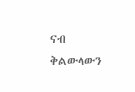ናብ ቅልውላውን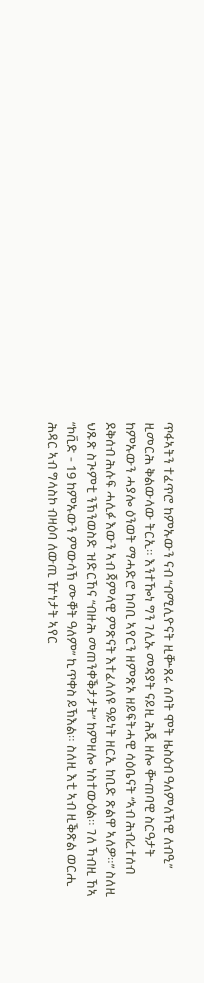ጥፋኣትን ተፈጥሮ ከምኡውን ናብ “ብሚሊዮናት ዚቝጸሩ ሰባት ሞት ዜስዕብ ዓለምለኻዊ ለብዒ” ዚመርሕ ቅልውላው ትርኢ። እንተዀነ ግን ገሊኡ መዳያት ናይዚ ሕጂ ዘሎ ቝጠባዊ ስርዓታት ከምኡውን ሓያሎ ዕንወት ማሓድሮ ከባቢ ኣየርን ዘምጽኦ ዘይፍትሓዊ ሳዕቤናት “ኣብ ሕብረተሰብ ደቅሰብ ሕሉፍ ሓሊፉ እውን ኣብ ጃምላዊ ምጽናት እተፈላለዩ ዓይነት ዘርኢ ከቢድ ጽልዋ ኣለዎ።” ስለዚ ህጹጽ ስጒምቲ ንኽንወስድ ዝድርኸና “ብዙሕ መጠንቀቕታታት” ከምዘሎ ነስተውዕል። ገለ ኻብዚ ኸኣ “ኮቪድ - 19 ከምኡውን ምውሳኽ ሙቐት ዓለም” ኪጥቀስ ይኽእል። ስለዚ እቲ ኣብ ዚቕጽል ወርሒ ሕዳር ኣብ ግላስኮ ብዛዕባ ለውጢ ዅነታት ኣየር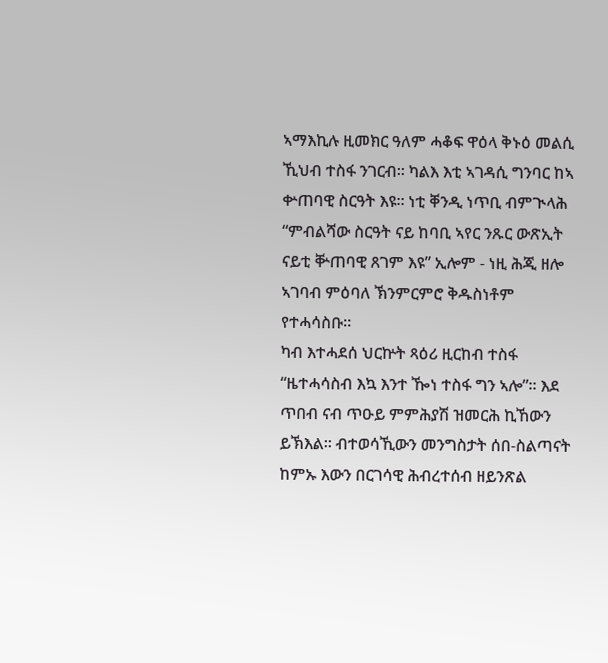ኣማእኪሉ ዚመክር ዓለም ሓቆፍ ዋዕላ ቅኑዕ መልሲ ኺህብ ተስፋ ንገርብ። ካልእ እቲ ኣገዳሲ ግንባር ከኣ ቍጠባዊ ስርዓት እዩ። ነቲ ቐንዲ ነጥቢ ብምጒላሕ “ምብልሻው ስርዓት ናይ ከባቢ ኣየር ንጹር ውጽኢት ናይቲ ቝጠባዊ ጸገም እዩ” ኢሎም - ነዚ ሕጂ ዘሎ ኣገባብ ምዕባለ ኽንምርምሮ ቅዱስነቶም የተሓሳስቡ።
ካብ እተሓደሰ ህርኵት ጻዕሪ ዚርከብ ተስፋ
“ዜተሓሳስብ እኳ እንተ ዀነ ተስፋ ግን ኣሎ”። እደ ጥበብ ናብ ጥዑይ ምምሕያሽ ዝመርሕ ኪኸውን ይኽእል። ብተወሳኺውን መንግስታት ሰበ-ስልጣናት ከምኡ እውን በርገሳዊ ሕብረተሰብ ዘይንጽል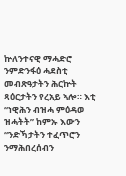ኵለንተናዊ ማሓድሮ ንምድንፋዕ ሓደስቲ መብጽዓታትን ሕርኵት ጻዕርታትን የረአይ ኣሎ። እቲ “ነዊሕን ብዝሓ ምዕዳወ ዝሓትት” ከምኡ እውን “ንድኻታትን ተፈጥሮን ንማሕበረሰብን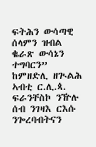ፍትሕን ውሳጣዊ ሰላምን ዝብል ቈራጽ ውሳኔን ተግባርን” ከምዘድሊ ዘጒልሕ ኣብቲ ር.ሊ.ጳ. ፍራንቸስኮ ንዅሉ ሰብ ንገዛእ ርእሱ ንጐረባብትናን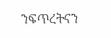ንፍጥረትናን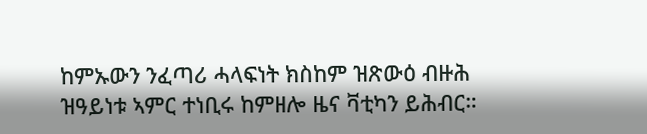ከምኡውን ንፈጣሪ ሓላፍነት ክስከም ዝጽውዕ ብዙሕ ዝዓይነቱ ኣምር ተነቢሩ ከምዘሎ ዜና ቫቲካን ይሕብር።